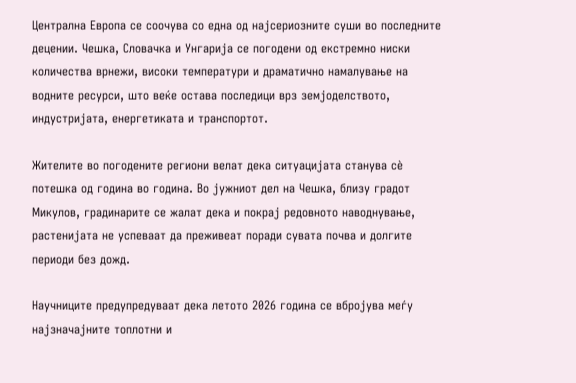Централна Европа се соочува со една од најсериозните суши во последните децении. Чешка, Словачка и Унгарија се погодени од екстремно ниски количества врнежи, високи температури и драматично намалување на водните ресурси, што веќе остава последици врз земјоделството, индустријата, енергетиката и транспортот.

Жителите во погодените региони велат дека ситуацијата станува сè потешка од година во година. Во јужниот дел на Чешка, близу градот Микулов, градинарите се жалат дека и покрај редовното наводнување, растенијата не успеваат да преживеат поради сувата почва и долгите периоди без дожд.

Научниците предупредуваат дека летото 2026 година се вбројува меѓу најзначајните топлотни и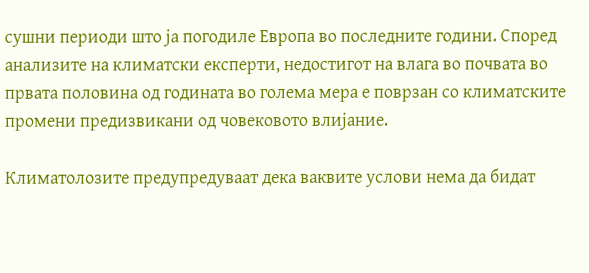сушни периоди што ја погодиле Европа во последните години. Според анализите на климатски експерти, недостигот на влага во почвата во првата половина од годината во голема мера е поврзан со климатските промени предизвикани од човековото влијание.

Климатолозите предупредуваат дека ваквите услови нема да бидат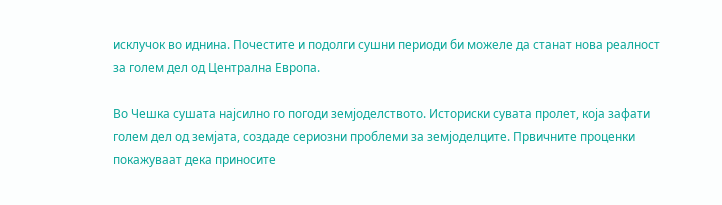исклучок во иднина. Почестите и подолги сушни периоди би можеле да станат нова реалност за голем дел од Централна Европа.

Во Чешка сушата најсилно го погоди земјоделството. Историски сувата пролет, која зафати голем дел од земјата, создаде сериозни проблеми за земјоделците. Првичните проценки покажуваат дека приносите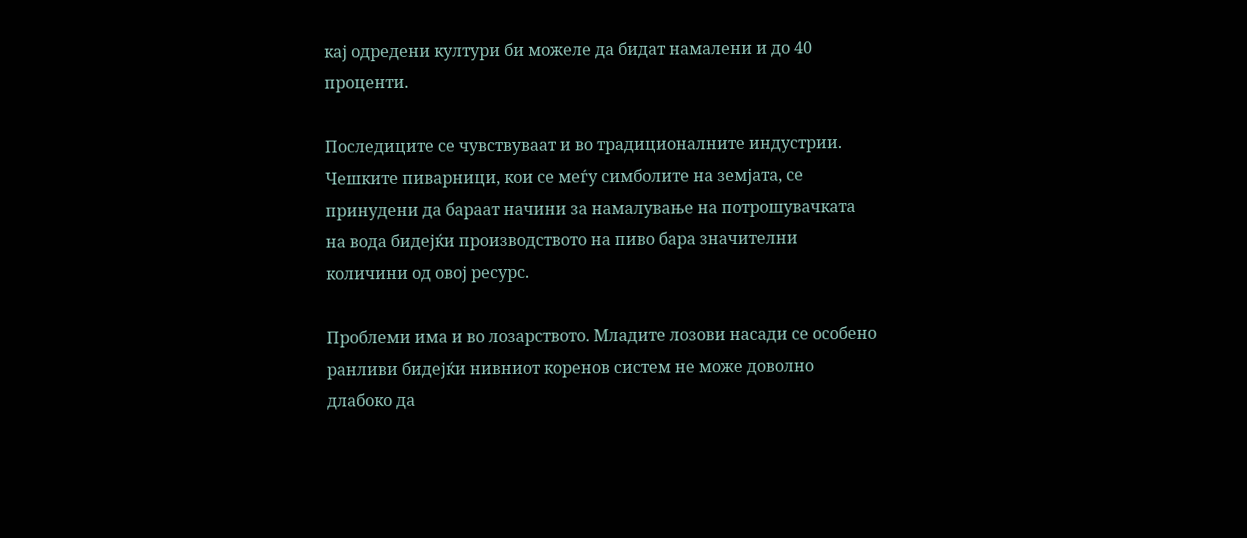кај одредени култури би можеле да бидат намалени и до 40 проценти.

Последиците се чувствуваат и во традиционалните индустрии. Чешките пиварници, кои се меѓу симболите на земјата, се принудени да бараат начини за намалување на потрошувачката на вода бидејќи производството на пиво бара значителни количини од овој ресурс.

Проблеми има и во лозарството. Младите лозови насади се особено ранливи бидејќи нивниот коренов систем не може доволно длабоко да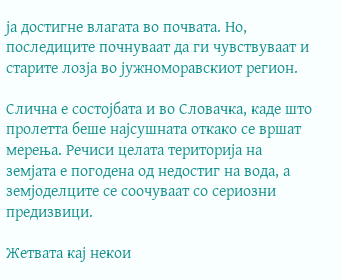ја достигне влагата во почвата. Но, последиците почнуваат да ги чувствуваат и старите лозја во јужноморавскиот регион.

Слична е состојбата и во Словачка, каде што пролетта беше најсушната откако се вршат мерења. Речиси целата територија на земјата е погодена од недостиг на вода, а земјоделците се соочуваат со сериозни предизвици.

Жетвата кај некои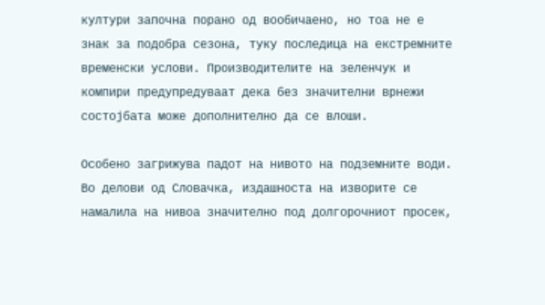култури започна порано од вообичаено, но тоа не е знак за подобра сезона, туку последица на екстремните временски услови. Производителите на зеленчук и компири предупредуваат дека без значителни врнежи состојбата може дополнително да се влоши.

Особено загрижува падот на нивото на подземните води. Во делови од Словачка, издашноста на изворите се намалила на нивоа значително под долгорочниот просек,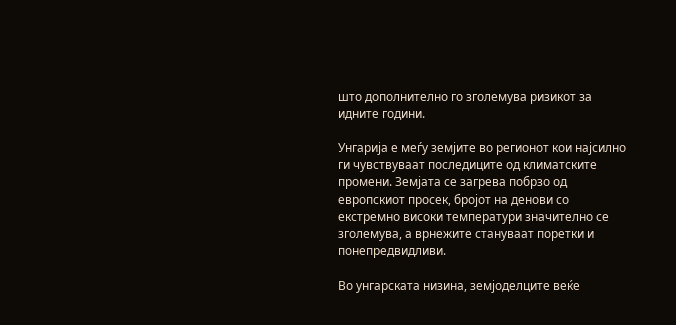што дополнително го зголемува ризикот за идните години.

Унгарија е меѓу земјите во регионот кои најсилно ги чувствуваат последиците од климатските промени. Земјата се загрева побрзо од европскиот просек, бројот на денови со екстремно високи температури значително се зголемува, а врнежите стануваат поретки и понепредвидливи.

Во унгарската низина, земјоделците веќе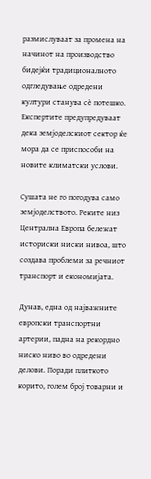размислуваат за промена на начинот на производство бидејќи традиционалното одгледување одредени култури станува сè потешко. Експертите предупредуваат дека земјоделскиот сектор ќе мора да се приспособи на новите климатски услови.

Сушата не го погодува само земјоделството. Реките низ Централна Европа бележат историски ниски нивоа, што создава проблеми за речниот транспорт и економијата.

Дунав, една од најважните европски транспортни артерии, падна на рекордно ниско ниво во одредени делови. Поради плиткото корито, голем број товарни и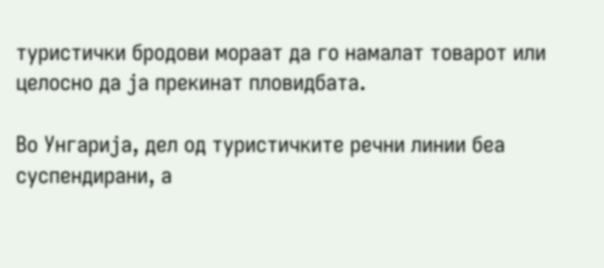туристички бродови мораат да го намалат товарот или целосно да ја прекинат пловидбата.

Во Унгарија, дел од туристичките речни линии беа суспендирани, а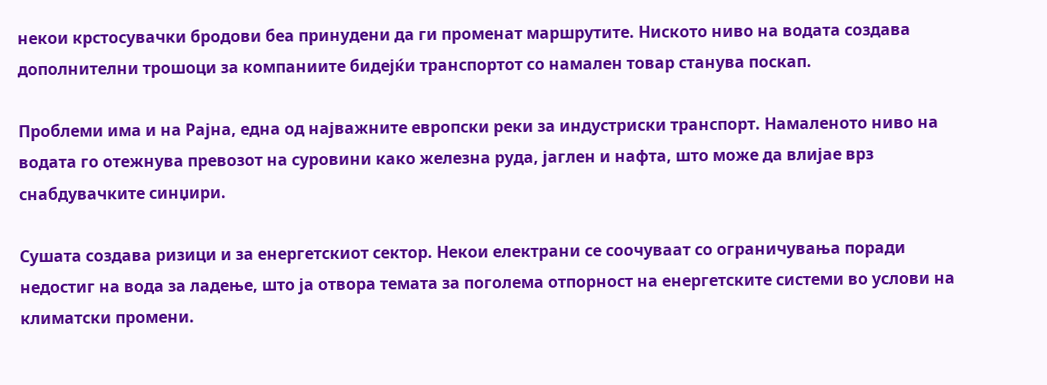некои крстосувачки бродови беа принудени да ги променат маршрутите. Ниското ниво на водата создава дополнителни трошоци за компаниите бидејќи транспортот со намален товар станува поскап.

Проблеми има и на Рајна, една од најважните европски реки за индустриски транспорт. Намаленото ниво на водата го отежнува превозот на суровини како железна руда, јаглен и нафта, што може да влијае врз снабдувачките синџири.

Сушата создава ризици и за енергетскиот сектор. Некои електрани се соочуваат со ограничувања поради недостиг на вода за ладење, што ја отвора темата за поголема отпорност на енергетските системи во услови на климатски промени.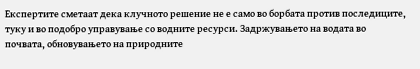Експертите сметаат дека клучното решение не е само во борбата против последиците, туку и во подобро управување со водните ресурси. Задржувањето на водата во почвата, обновувањето на природните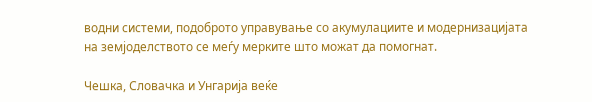водни системи, подоброто управување со акумулациите и модернизацијата на земјоделството се меѓу мерките што можат да помогнат.

Чешка, Словачка и Унгарија веќе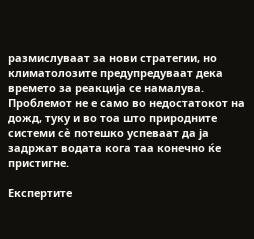размислуваат за нови стратегии, но климатолозите предупредуваат дека времето за реакција се намалува. Проблемот не е само во недостатокот на дожд, туку и во тоа што природните системи сè потешко успеваат да ја задржат водата кога таа конечно ќе пристигне.

Експертите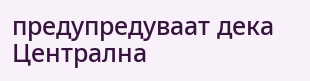предупредуваат дека Централна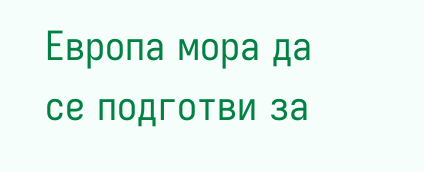Европа мора да се подготви за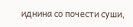иднина со почести суши,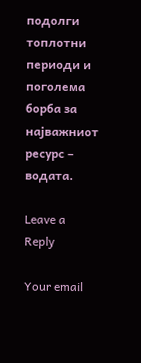подолги топлотни периоди и поголема борба за најважниот ресурс – водата.

Leave a Reply

Your email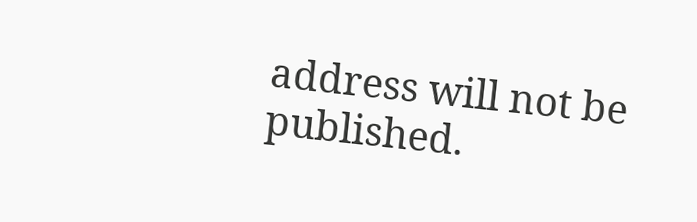address will not be published.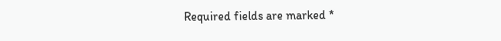Required fields are marked *